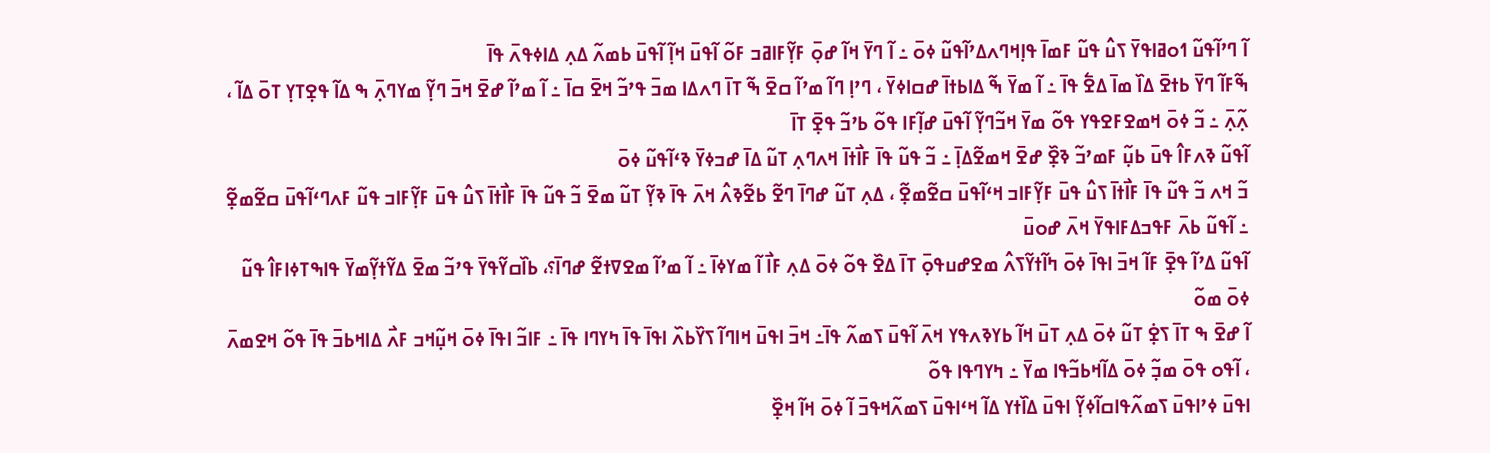ߊ߬ ߣߴߊ߬ߟߎ߬ ߗߋߥߊߟߌ߫ ߖߎ߮ ߟߎ߬ ߓߘߊ߫ ߟߊ߲ߞߣߍߡߴߊ߬ߟߎ߬ ߦߋ߫ ߸ ߊ߬ ߣߌ߫ ߞߊ߬ ߝߋ߲߫ ߓߌ߲߬ߓߊߥߏ ߓߋ߬ ߊ߬ߟߎ߫ ߞߊ߲߬ ߊ߬ߟߎ߫ ߕߘߍ߬ ߡߍ߲ ߡߊߦߟߍ߫ ߟߊ߫
ߒ߬ߓߊ߬ ߣߌ߫ ߕߙߐ߫ ߡߊ߰ ߘߊ߫ ߡߐ߱ ߟߊ߫ ߸ ߊ߬ ߘߌ߫ ߒ߬ ߡߊߕߙߊ߫ ߝߛߊߦߌ߫ ، ߣߴߊ߲ ߣߊ߬ ߘߴߊ߬ ߛߐ߫ ߒ߬ ߠߊ߫ ߣߍߡߊ ߘߏ߫ ߟߴߏ߬ ߞߐ߫ ߛߊ߫ ߸ ߊ߬ ߘߴߊ߬ ߝߐ߫ ߞߏ߫ ߣߌ߲߬ ߘߌߣߍ߲߫ ߒ ߡߊ߬ ߟߐ߲ߠߌ߲ ߠߋ߫ ߡߊ߬ ، ߍ߲߬ߍ߲߫ ߸ ߏ߬ ߦߋ߫ ߞߘߐߓߐߟߌ ߟߋ߬ ߘߌ߫ ߞߏ߬ߣߌ߲߬ ߊ߬ߟߎ߫ ߝߊ߲߬ߓߊ ߟߋ߬ ߕߴߏ߬ ߟߐ߲߫ ߠߊ߫
ߊ߬ߟߎ߬ ߢߍߓߊ߮ ߟߎ߫ ߕߎ߲߬ ߓߘߴߏ߬ ߢߐ߲߰ ߝߐ߫ ߞߘߐ߬ߡߊ߲߫ ߸ ߏ߬ ߟߎ߬ ߟߊ߫ ߓߊ߯ߙߊ߫ ߞߍߣߍ߲ ߠߎ߬ ߡߊ߫ ߝߏߦߌ߫ ߢߵߊ߬ߟߎ߬ ߦߋ߫
ߏ߬ ߞߍ ߏ߬ ߟߎ߬ ߟߊ߫ ߓߊ߯ߙߊ߫ ߖߎ߮ ߟߎ߫ ߓߌ߲߬ߓߊߏ ߞߵߊ߬ߟߎ߫ ߛߐ߬ߘߐ߲߬ ، ߡߍ߲ ߠߎ߬ ߝߣߊ߫ ߣߐ߬ ߕߐ߬ߢߍ߮ ߞߍ߫ ߟߊ߫ ߢߌ߲߬ ߠߎ߬ ߘߐ߫ ߏ߬ ߟߎ߬ ߟߊ߫ ߓߊ߯ߙߊ߫ ߖߎ߮ ߟߎ߫ ߓߌ߲߬ߓߊߏ ߟߎ߬ ߓߍߣߵߊ߬ߟߎ߫ ߛߐ߬ߘߐ߲߬ ߸ ߊ߬ߟߎ߬ ߕߍ߫ ߓߟߏߡߓߊߟߌ߫ ߞߍ߫ ߝߋߎ߫
ߊ߬ߟߎ߬ ߡߴߊ߬ ߟߐ߲߫ ߓߊ߬ ߞߏ߫ ߊߟߊ߫ ߦߋ߫ ߤߊ߬ߙߌ߬ߖߍ߮ ߘߐߝߎߟߋ߲߫ ߠߊ߫ ߡߐ߰ ߟߋ߬ ߦߋ߫ ߡߍ߲ ߓߊ߯ ߊ߬ ߘߌߦߊ߫ ߸ ߊ߬ ߘߴߊ߬ ߘߐߜߙߐ߬ ߝߣߊ߫؟، ߕߊ߰ߛߌ߬ߟߌ߫ ߟߴߏ߬ ߘߐ߫ ߡߌ߬ߙߌ߲߬ߘߌ߫ ߟߊߒߠߦߊߓߊ߮ ߟߎ߬ ߦߋ߫ ߘߋ߬
ߊ߬ ߝߐ߫ ߒ ߠߊ߫ ߖߐ߲߭ ߠߎ߬ ߦߋ߫ ߡߍ߲ ߠߎ߫ ߞߊ߬ ߕߌߢߍߟߌ ߞߍ߫ ߊ߬ߟߎ߫ ߖߘߍ߬ ߟߊ߫߸ ߞߏ߫ ߊߟߎ߫ ߞߊߣߊ߬ ߖߌ߰ߕߍ߰ ߊߟߊ߫ ߟߊ߫ ߤߌߣߊ ߟߊ߫ ߸ ߓߊߏ߬ ߊߟߊ߫ ߦߋ߫ ߞߎ߲߬ߞߏ ߓߍ߯ ߡߊߞߕߏ߫ ߟߊ߫ ߟߋ߬ ߞߐߘߍ߫ ، ߊ߬ߟߋ ߟߋ߫ ߘߏ߲߬ ߦߋ߫ ߡߊ߬ߞߕߏ߬ߟߊ ߘߌ߫ ߸ ߤߌߣߟߊ ߟߋ߬
ߊߟߎ߫ ߦߴߊߟߎ߫ ߖߘߍ߬ߟߊߛߊ߬ߦߌ߲߬ ߊߟߎ߫ ߡߊ߰ߙߌ ߡߊ߬ ߞߵߊߟߎ߫ ߖߘߍ߬ߞߟߏ߫ ߊ߬ ߦߋ߫ ߞߊ߬ ߞߐ߲߰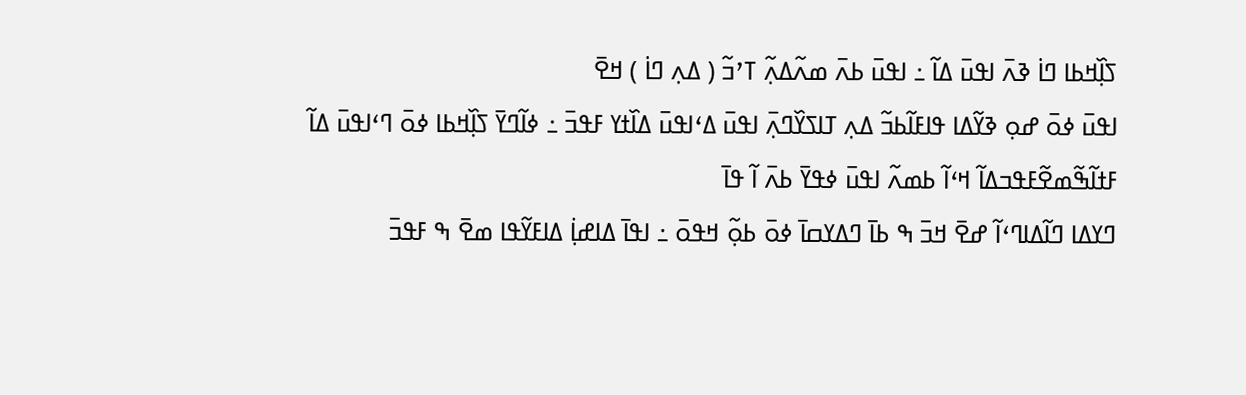ߖߊ߲߰ߞߕߊ ߣߊ߭ ߢߍ߫ ߊߟߎ߫ ߡߊ߬ ߸ ߊߟߎ߫ ߕߍ߫ ߘߍ߬ߡߍ߲߬ ߠߴߏ߬ ( ߡߍ߲ ߣߊ߭ ) ߞߐ߫
ߊߟߎ߫ ߦߋ߫ ߝߋ߲ ߢߌ߬ߡߊ ߟߊߓߊ߬ߕߏ߬ ߡߍ߲ ߠߊߖߌ߰ߣߍ߲߫ ߊߟߎ߫ ߡߵߊߟߎ߫ ߡߊ߰ߙߌ ߓߟߏ߫ ߸ ߦߊ߬ߣߌ߫ ߖߊ߲߰ߞߕߊ ߦߋ߫ ߣߵߊߟߎ߫ ߡߊ߬ ߓߙߊ߬ߒ߬ߘߐ߬ߓߟߏߡߊ߬ ߞߵߊ߬ ߕߘߍ߬ ߊߟߎ߫ ߦߟߌ߫ ߕߍ߫ ߊ߬ ߟߊ߫
ߣߌߡߊ ߣߊ߬ߡߊߣߵߊ߬ ߝߐ߫ ߞߏ߫ ߒ ߕߊ߫ ߣߡߌߛߊ߫ ߦߋ߫ ߕߋ߲߬ ߞߟߋ߫ ߸ ߊߟߊ߫ ߡߊߝߊ߲߭ ߡߊߓߌ߬ߟߊ ߘߐ߫ ߒ ߓߟߏ߫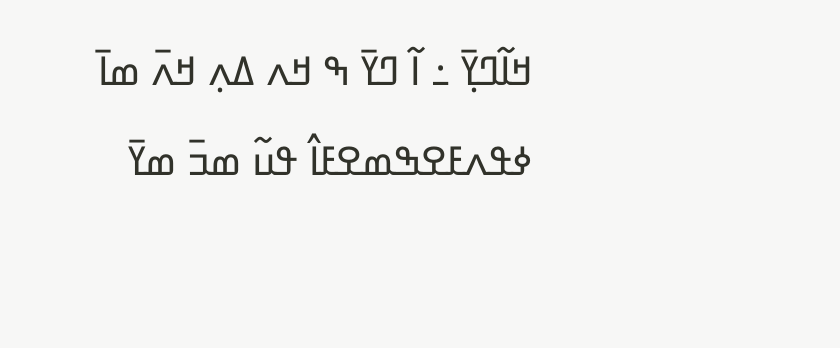ߞߊ߬ߣߌ߲߫ ߸ ߊ߬ ߣߌ߫ ߒ ߞߍ ߡߍ߲ ߞߍ߫ ߘߊ߫ ߦߟߍߓߐߒߘߐߓߊ߮ ߟߎ߬ ߘߏ߫ ߘߌ߫